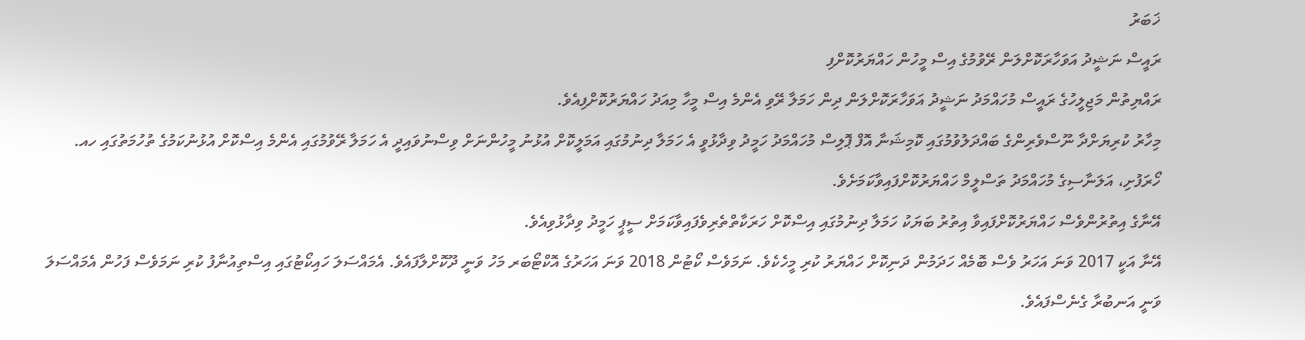ޚަބަރު
ރައީސް ނަޝީދު އަވަހާރަކޮށްލަން ރޭވުމުގެ އިސް މީހުން ހައްޔަރުކޮށްފި
ރައްޔިތުން މަޖިލީހުގެ ރައީސް މުހައްމަދު ނަޝީދު އަވަހާރަކޮށްލަން ދިން ހަމަލާ ރޭވި އެންމެ އިސް މީހާ މިއަދު ހައްޔަރުކޮށްފިއެވެ.
މިހާރު ކުރިޔަށްދާ ނޫސްވެރިންގެ ބައްދަލުވުމުގައި ކޮމިޝަނާ އޮފް ޕޮލިސް މުހައްމަދު ހަމީދު ވިދާޅުވީ އެ ހަމަލާ ދިނުމުގައި އަމަލީކޮށް އުޅުނު މީހުންނަށް ވިސްނުވައިދީ އެ ހަމަލާ ރޭވުމުގައި އެންމެ އިސްކޮށް އުޅުނުކަމުގެ ތުހުމަތުގައި ހއ. ހޯރަފުށި، އަލަނާސިގެ މުހައްމަދު ތަސްލީމް ހައްޔަރުކޮށްފައިވާކަމަށެވެ.
އޭނާގެ އިތުރުންވެސް ހައްޔަރުކޮށްފައިވާ އިތުރު ބަޔަކު ހަމަލާ ދިނުމުގައި އިސްކޮށް ހަރަކާތްތެރިވެފައިވާކަމަށް ސީޕީ ހަމީދު ވިދާޅުވިއެވެ.
އޭނާ އަކީ 2017 ވަނަ އަހަރު ވެސް ބޮމެއް ހަދަމުން ދަނިކޮށް ހައްޔަރު ކުރި މީހެކެވެ. ނަމަވެސް ކޯޓުން 2018 ވަނަ އަހަރުގެ އޮކްޓޯބަރ މަހު ވަނީ ދޫކޮށްލާފައެވެ. އެމައްސަލަ ހައިކޯޓުގައި އިސްތިއުނާފު ކުރި ނަމަވެސް ފަހުން އެމައްސަލަ ވަނީ އަނބުރާ ގެނެސްފައެވެ.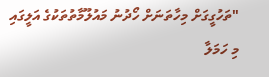"ތަހުގީގަށް މިހާތަނަށް ހޯދުނު މައުލޫމާތުތަކުގެ އަލީގައި މި ހަމަލާ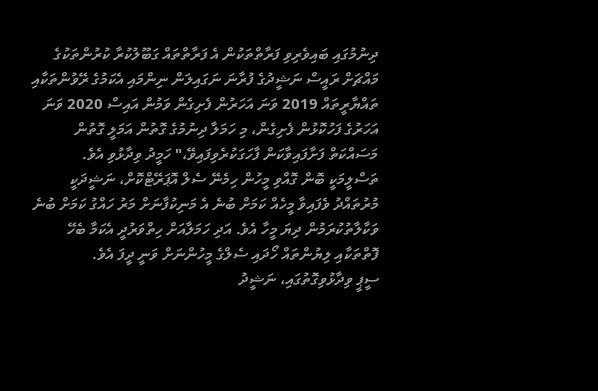ދިނުމުގައި ބައިވެރިވި ފަރާތްތަކުން އެ ފަރާތްތައް ގަބޫލުކުރާ ކުރުންތަކުގެ މައްޗަށް ރައީސް ނަޝީދުގެ ފުރާނަ ނަގައިލަން ނިންމައި އެކަމުގެ ރޭވުންތަކާއި ތައްޔާރީތައް 2019 ވަނަ އަހަރުން ފެށިގެން ވަމުން އައިސް 2020 ވަނަ އަހަރުގެ ފަހުކޮޅުން ފެށިގެން، މި ހަމަލާ ދިނުމުގެ ގޮތުން އަމަލީ ގޮތުން މަސައްކަތް ފަށާފައިވާކަން ފާހަގަކުރެވިފައިވޭ،" ހަމީދު ވިދާޅުވި އެވެ.
ތަސްލީމަކީ ބޮން ގޮއްވި މީހުން ހިމެނޭ ސެލް އޮޕަރޭޓްކޮށް، ނަޝީދަކީ މުރުތައްދު ވެފައިވާ މީހެއް ކަމަށް ބުނެ އެ މަނިކުފާނަށް މަރު ހައްގު ކަމަށް ބުނެ ވަކާލާތުކުރަމުން ދިޔަ މީހާ އެވެ. އަދި ހަމަލާއަށް ހިތްވަރުދީ އެކަމާ ބެހޭ ފޮތްތަކާއި ލިޔުންތައް ހޯދައި ސެލްގެ މީހުންނަށް ވަނީ ދީފަ އެވެ.
ސީޕީ ވިދާޅުވިގޮތުގައި، ނަޝީދު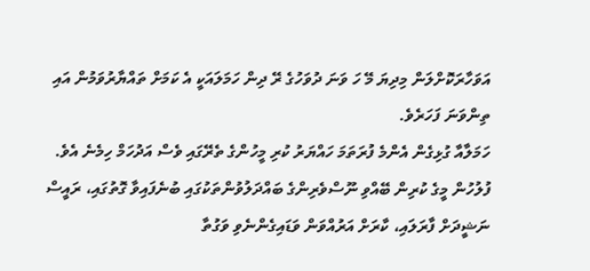އަވަހާރަކޮށްލަން މިދިޔަ މޭ ހަ ވަނަ ދުވަހުގެ ރޭ ދިން ހަމަލައަކީ އެ ކަމަށް ތައްޔާރުވަމުން އައި ތިންވަނަ ފަހަރެވެ.
ހަމަލާއާ ގުޅިގެން އެންމެ ފުރަތަމަ ހައްޔަރު ކުރި މީހުންގެ ތެރޭގައި ވެސް އަދުހަމް ހިމެނެ އެވެ. ފުލުހުން މީގެ ކުރިން ބޭއްވި ނޫސްވެރިންގެ ބައްދަލުވުންތަކުގައި ބުނެފައިވާ ގޮތުގައި، ރައީސް ނަޝީދަށް ފާރަލައި، ކާރަށް އަރުއްވަން ވަޑައިގެންނެވި ވަގުތާ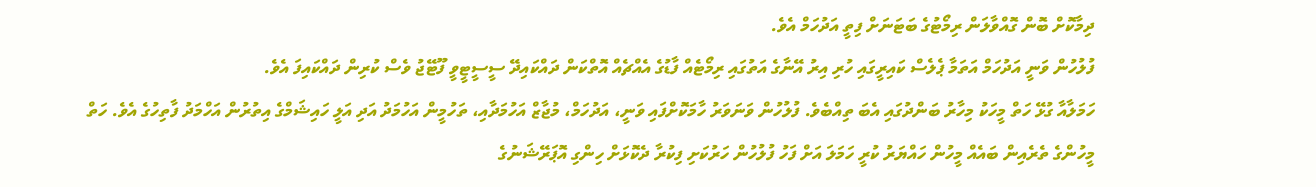ދިމާކޮށް ބޮން ގޮއްވާލަން ރިމޯޓުގެ ބަޓަނަށް ފިތީ އަދުހަމް އެވެ.
ފުލުހުން ވަނީ އަދުހަމް އަތަމާ ޕެލެސް ކައިރީގައި ހުރި އިރު އޭނާގެ އަތުގައި ރިމޯޓެއް ފާޑުގެ އެއްޗެއް އޮތްކަން ދައްކައިދޭ ސީސީޓީވީ ފޫޓޭޖު ވެސް ކުރިން ދައްކައިފަ އެވެ.
ހަމަލާއާ ގުޅޭ ހަތް މީހަކު މިހާރު ބަންދުގައި އެބަ ތިއްބެވެ. ފުލުހުން ވަނަވަރު ހާމަކޮށްފައި ވަނީ، އަދުހަމް، މުޖާޒް އަހުމަދާއި، ތަހުމީން އަހުމަދު އަދި އަލީ ހައިޝަމްގެ އިތުރުން އަހްމަދު ފާތިހުގެ އެވެ. ހަތް މީހުންގެ ތެރެއިން ބައެއް މީހުން ހައްޔަރު ކުރީ ހަމަލަ އަށް ފަހު ފުލުހުން ހަރުކަށި ފިކުރާ ދެކޮޅަށް ހިންގި އޮޕަރޭޝަނުގެ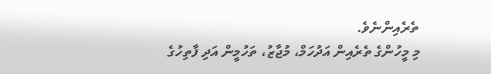ތެރެއިންނެވެ.
މި މީހުންގެ ތެރެއިން އަދުހަމް، މުޖާޒު، ތަހުމީން އަދި ފާތިހުގެ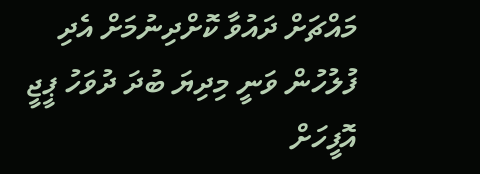މައްޗަށް ދައުވާ ކޮށްދިނުމަށް އެދި ފުލުހުން ވަނީ މިދިޔަ ބުދަ ދުވަހު ޕީޖީ އޮފީހަށް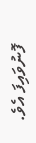ފޮނުވައިފަ އެވެ.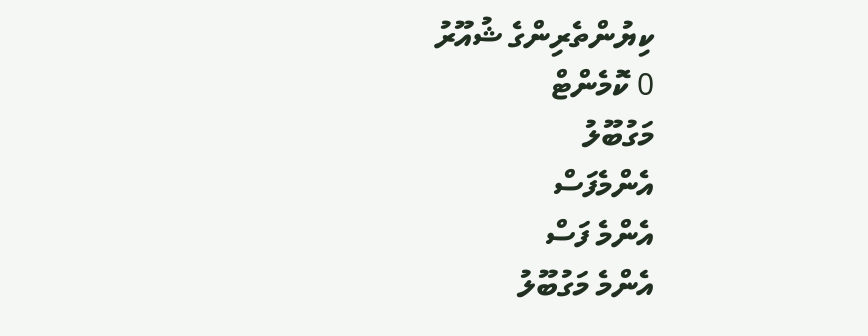ކިޔުންތެރިންގެ ޝުއޫރު
0 ކޮމެންޓް
މަގުބޫލު
އެންމެފަސް
އެންމެ ފަސް
އެންމެ މަގުބޫލު